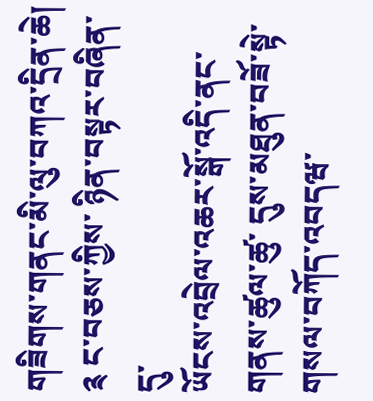གཟིགས་གནང་མི་ལུ་བཀའ་དྲིན་ཆེ།
༉ ང་བཅས་ཀྱིས་ ཉིན་བསྟར་བཞིན་དུ་
ཡོངས་འབྲེལ་འཆར་སྒོ་འདི་ནང་
གནས་ཚུལ་ཚུ་ དུས་མཐུན་བཟོ་སྟེ་ གསལ་བཀོད་འབདཝ་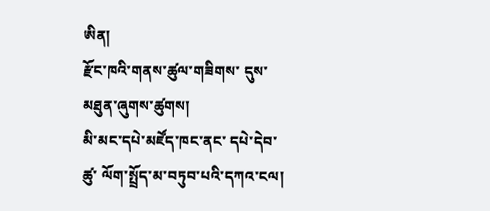ཨིན།
རྫོང་ཁའི་གནས་ཚུལ་གཟིགས་ དུས་མཐུན་ཞུགས་ཚུགས།
མི་མང་དཔེ་མཛོད་ཁང་ནང་ དཔེ་དེབ་ཚུ་ ལོག་སྤྲོད་མ་བཏུབ་པའི་དཀའ་ངལ།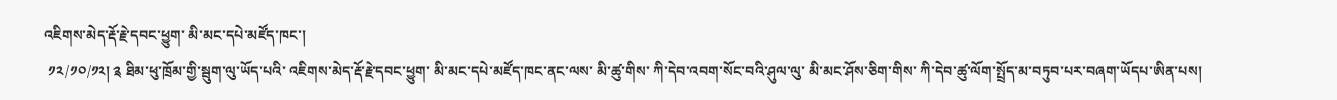འཇིགས་མེད་རྡོ་རྗེ་དབང་ཕྱུག་ མི་མང་དཔེ་མཛོད་ཁང་།
 ༡༢/༡༠/༡༢། ༉ ཐིམ་ཕུ་ཁྲོམ་གྱི་སྦུག་ལུ་ཡོད་པའི་ འཇིགས་མེད་རྡོ་རྗེ་དབང་ཕྱུག་ མི་མང་དཔེ་མཛོད་ཁང་ནང་ལས་ མི་ཚུ་གིས་ ཀི་དེབ་འབག་སོང་བའི་ཤུལ་ལུ་ མི་མང་ཤོས་ཅིག་གིས་ ཀི་དེབ་ཚུ་ལོག་སྤྲོད་མ་བཏུབ་པར་བཞག་ཡོདཔ་ཨིན་པས།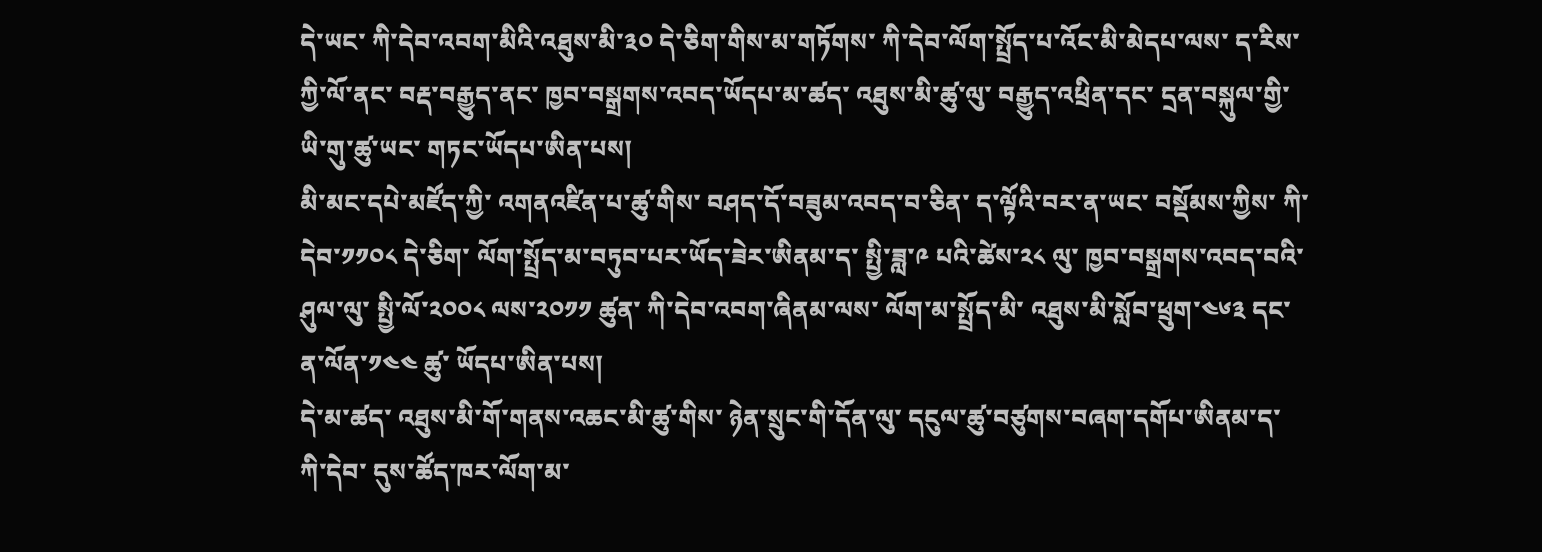དེ་ཡང་ ཀི་དེབ་འབག་མིའི་འཐུས་མི་༣༠ དེ་ཅིག་གིས་མ་གཏོགས་ ཀི་དེབ་ལོག་སྤྲོད་པ་འོང་མི་མེདཔ་ལས་ ད་རིས་ཀྱི་ལོ་ནང་ བརྡ་བརྒྱུད་ནང་ ཁྱབ་བསྒྲགས་འབད་ཡོདཔ་མ་ཚད་ འཐུས་མི་ཚུ་ལུ་ བརྒྱུད་འཕྲིན་དང་ དྲན་བསྐུལ་གྱི་ཡི་གུ་ཚུ་ཡང་ གཏང་ཡོདཔ་ཨིན་པས།
མི་མང་དཔེ་མཛོད་ཀྱི་ འགནའཛིན་པ་ཚུ་གིས་ བཤད་དོ་བཟུམ་འབད་བ་ཅིན་ ད་ལྟོའི་བར་ན་ཡང་ བསྡོམས་ཀྱིས་ ཀི་དེབ་༡༡༠༨ དེ་ཅིག་ ལོག་སྤྲོད་མ་བཏུབ་པར་ཡོད་ཟེར་ཨིནམ་ད་ སྤྱི་ཟླ་༩ པའི་ཚེས་༢༨ ལུ་ ཁྱབ་བསྒྲགས་འབད་བའི་ཤུལ་ལུ་ སྤྱི་ལོ་༢༠༠༨ ལས་༢༠༡༡ ཚུན་ ཀི་དེབ་འབག་ཞིནམ་ལས་ ལོག་མ་སྤྲོད་མི་ འཐུས་མི་སློབ་ཕྲུག་༤༦༣ དང་ ན་ལོན་༡༤༤ ཚུ་ ཡོདཔ་ཨིན་པས།
དེ་མ་ཚད་ འཐུས་མི་གོ་གནས་འཆང་མི་ཚུ་གིས་ ཉེན་སྲུང་གི་དོན་ལུ་ དངུལ་ཚུ་བཙུགས་བཞག་དགོཔ་ཨིནམ་ད་ ཀི་དེབ་ དུས་ཚོད་ཁར་ལོག་མ་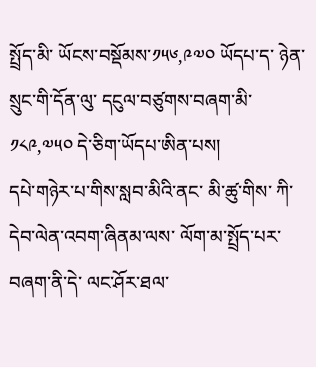སྤྲོད་མི་ ཡོངས་བསྡོམས་༡༥༦,༩༧༠ ཡོདཔ་ད་ ཉེན་སྲུང་གི་དོན་ལུ་ དངུལ་བཙུགས་བཞག་མི་༡༨༩,༧༥༠ དེ་ཅིག་ཡོདཔ་ཨིན་པས།
དཔེ་གཉེར་པ་གིས་སླབ་མིའི་ནང་ མི་ཚུ་གིས་ ཀི་དེབ་ལེན་འབག་ཞིནམ་ལས་ ལོག་མ་སྤྲོད་པར་བཞག་ནི་དེ་ ལང་ཤོར་ཐལ་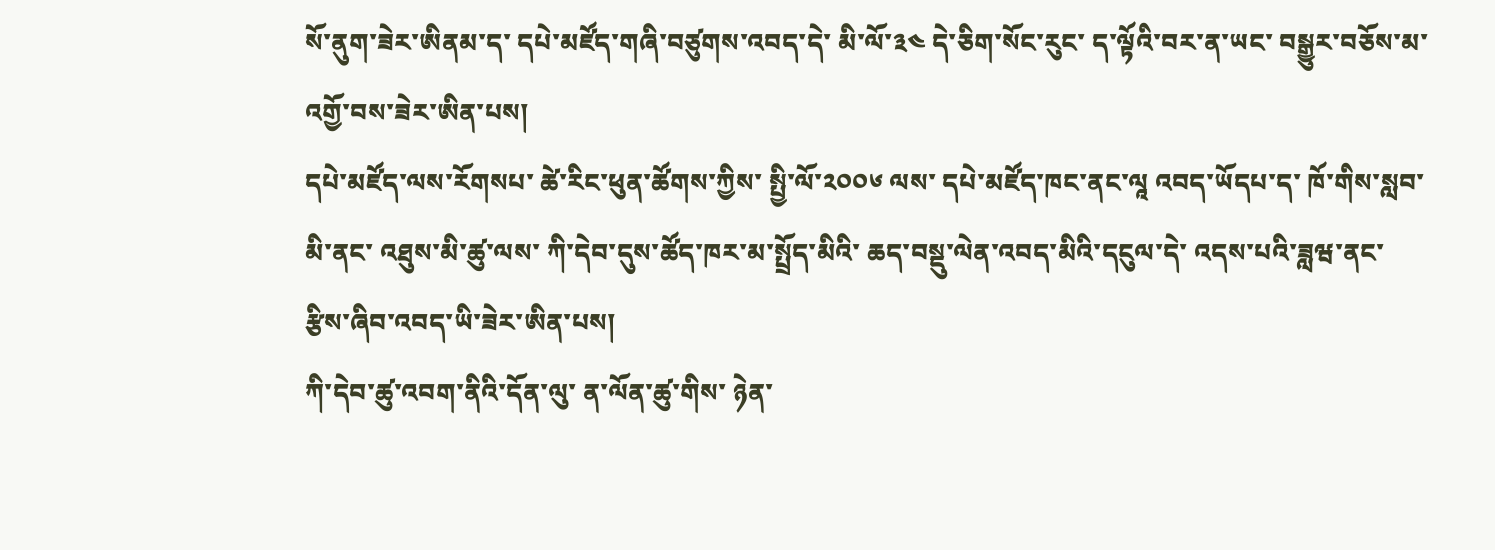སོ་ནུག་ཟེར་ཨིནམ་ད་ དཔེ་མཛོད་གཞི་བཙུགས་འབད་དེ་ མི་ལོ་༣༤ དེ་ཅིག་སོང་རུང་ ད་ལྟོའི་བར་ན་ཡང་ བསྒྱུར་བཅོས་མ་འགྱོ་བས་ཟེར་ཨིན་པས།
དཔེ་མཛོད་ལས་རོགསཔ་ ཚེ་རིང་ཕུན་ཚོགས་ཀྱིས་ སྤྱི་ལོ་༢༠༠༦ ལས་ དཔེ་མཛོད་ཁང་ནང་ལཱ འབད་ཡོདཔ་ད་ ཁོ་གིས་སླབ་མི་ནང་ འཐུས་མི་ཚུ་ལས་ ཀི་དེབ་དུས་ཚོད་ཁར་མ་སྤྲོད་མིའི་ ཆད་བསྡུ་ལེན་འབད་མིའི་དངུལ་དེ་ འདས་པའི་ཟླཝ་ནང་ རྩིས་ཞིབ་འབད་ཡི་ཟེར་ཨིན་པས།
ཀི་དེབ་ཚུ་འབག་ནིའི་དོན་ལུ་ ན་ལོན་ཚུ་གིས་ ཉེན་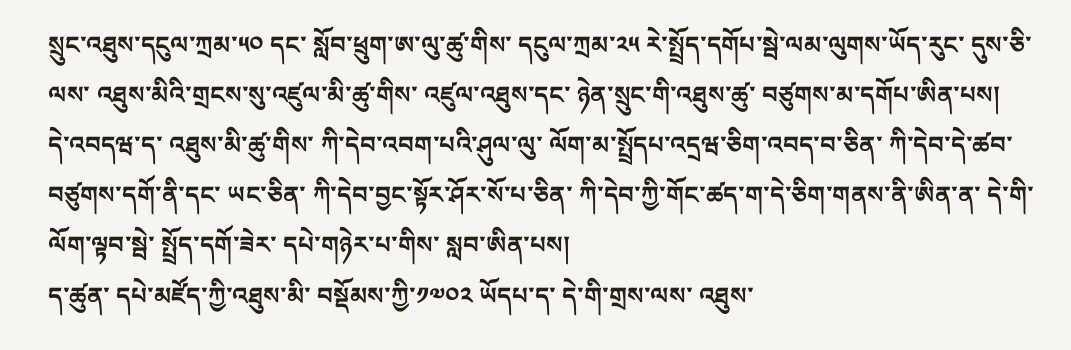སྲུང་འཐུས་དངུལ་ཀྲམ་༥༠ དང་ སློབ་ཕྲུག་ཨ་ལུ་ཚུ་གིས་ དངུལ་ཀྲམ་༢༥ རེ་སྤྲོད་དགོཔ་སྦེ་ལམ་ལུགས་ཡོད་རུང་ དུས་ཅི་ལས་ འཐུས་མིའི་གྲངས་སུ་འཛུལ་མི་ཚུ་གིས་ འཛུལ་འཐུས་དང་ ཉེན་སྲུང་གི་འཐུས་ཚུ་ བཙུགས་མ་དགོཔ་ཨིན་པས།
དེ་འབདཝ་ད་ འཐུས་མི་ཚུ་གིས་ ཀི་དེབ་འབག་པའི་ཤུལ་ལུ་ ལོག་མ་སྤྲོདཔ་འདྲཝ་ཅིག་འབད་བ་ཅིན་ ཀི་དེབ་དེ་ཚབ་བཙུགས་དགོ་ནི་དང་ ཡང་ཅིན་ ཀི་དེབ་བྱང་སྟོར་ཤོར་སོ་པ་ཅིན་ ཀི་དེབ་ཀྱི་གོང་ཚད་ག་དེ་ཅིག་གནས་ནི་ཨིན་ན་ དེ་གི་ལོག་ལྟབ་སྦེ་ སྤྲོད་དགོ་ཟེར་ དཔེ་གཉེར་པ་གིས་ སླབ་ཨིན་པས།
ད་ཚུན་ དཔེ་མཛོད་ཀྱི་འཐུས་མི་ བསྡོམས་ཀྱི་༡༧༠༢ ཡོདཔ་ད་ དེ་གི་གྲས་ལས་ འཐུས་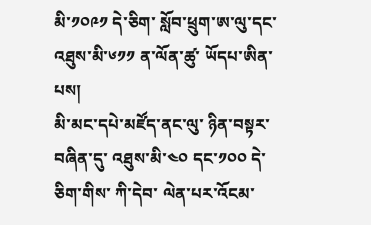མི་༡༠༩༡ དེ་ཅིག་ སློབ་ཕྲུག་ཨ་ལུ་དང་ འཐུས་མི་༦༡༡ ན་ལོན་ཚུ་ ཡོདཔ་ཨིན་པས།
མི་མང་དཔེ་མཛོད་ནང་ལུ་ ཉིན་བསྟར་བཞིན་དུ་ འཐུས་མི་༤༠ དང་༡༠༠ དེ་ཅིག་གིས་ ཀི་དེབ་ ལེན་པར་འོངམ་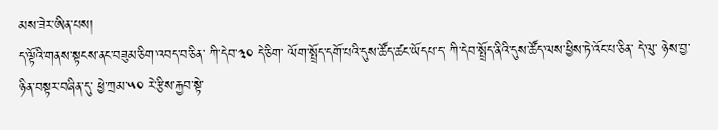མས་ཟེར་ཨིན་པས།
ད་ལྟོའི་གནས་སྟངས་ནང་བཟུམ་ཅིག་འབད་བ་ཅིན་ ཀི་དེབ་༣༠ དེ་ཅིག་ ལོག་སྤྲོད་དགོ་པའི་དུས་ཚོད་ཚང་ཡོདཔ་ད་ ཀི་དེབ་སྤྲོད་ནིའི་དུས་ཚོད་ལས་ཕྱིས་ཏེ་འོང་པ་ཅིན་ དེ་ལུ་ ཉེས་བྱ་ ཉིན་བསྟར་བཞིན་དུ་ ཕྱེ་ཀྲམ་༥༠ རེ་རྩིས་རྐྱབ་སྟེ་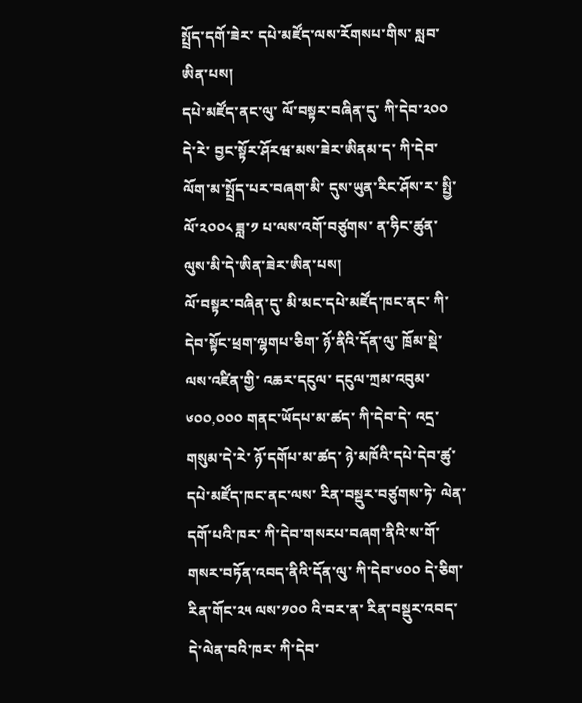སྤྲོད་དགོ་ཟེར་ དཔེ་མཛོད་ལས་རོགསཔ་གིས་ སླབ་ཨིན་པས།
དཔེ་མཛོད་ནང་ལུ་ ལོ་བསྟར་བཞིན་དུ་ ཀི་དེབ་༢༠༠ དེ་རེ་ བྱང་སྟོར་ཤོརཝ་མས་ཟེར་ཨིནམ་ད་ ཀི་དེབ་ལོག་མ་སྤྲོད་པར་བཞག་མི་ དུས་ཡུན་རིང་ཤོས་ར་ སྤྱི་ལོ་༢༠༠༨ ཟླ་༡ པ་ལས་འགོ་བཙུགས་ ན་ཧིང་ཚུན་ ལུས་མི་དེ་ཨིན་ཟེར་ཨིན་པས།
ལོ་བསྟར་བཞིན་དུ་ མི་མང་དཔེ་མཛོད་ཁང་ནང་ ཀི་དེབ་སྟོང་ཕྲག་ལྷགཔ་ཅིག་ ཉོ་ནིའི་དོན་ལུ་ ཁྲོམ་སྡེ་ལས་འཛིན་གྱི་ འཆར་དངུལ་ དངུལ་ཀྲམ་འབུམ་༦༠༠,༠༠༠ གནང་ཡོདཔ་མ་ཚད་ ཀི་དེབ་དེ་ འདྲ་གསུམ་དེ་རེ་ ཉོ་དགོཔ་མ་ཚད་ ཉེ་མཁོའི་དཔེ་དེབ་ཚུ་ དཔེ་མཛོད་ཁང་ནང་ལས་ རིན་བསྡུར་བཙུགས་ཏེ་ ལེན་དགོ་པའི་ཁར་ ཀི་དེབ་གསརཔ་བཞག་ནིའི་ས་གོ་གསར་བཏོན་འབད་ནིའི་དོན་ལུ་ ཀི་དེབ་༦༠༠ དེ་ཅིག་ རིན་གོང་༢༥ ལས་༡༠༠ འི་བར་ན་ རིན་བསྡུར་འབད་དེ་ལེན་བའི་ཁར་ ཀི་དེབ་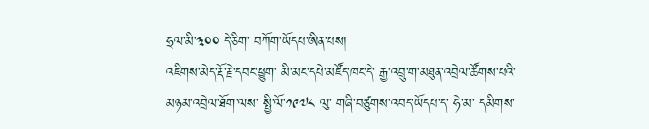ཧྲལ་མི་༣༠༠ དེ་ཅིག་ བཀོག་ཡོདཔ་ཨིན་པས།
འཇིགས་མེད་རྡོ་རྗེ་དབང་ཕྱུག་ མི་མང་དཔེ་མཛོད་ཁང་དེ་ རྒྱ་འབྲུ་ག་མཐུན་འབྲེལ་ཚོགས་པའི་ མཉམ་འབྲེལ་ཐོག་ལས་ སྤྱི་ལོ་༡༩༧༨ ལུ་ གཞི་བཙུགས་འབད་ཡོདཔ་ད་ ཧེ་མ་ དམིགས་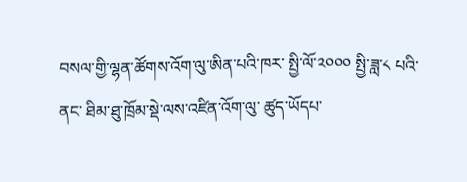བསལ་གྱི་ལྷན་ཚོགས་འོག་ལུ་ཨིན་པའི་ཁར་ སྤྱི་ལོ་༢༠༠༠ སྤྱི་ཟླ་༨ པའི་ནང་ ཐིམ་ཐུ་ཁྲོམ་སྡེ་ལས་འཛིན་འོག་ལུ་ ཚུད་ཡོདཔ་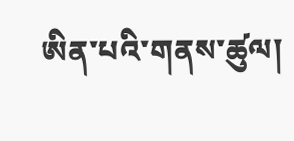ཨིན་པའི་གནས་ཚུལ།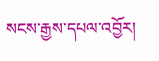སངས་རྒྱས་དཔལ་འབྱོར།